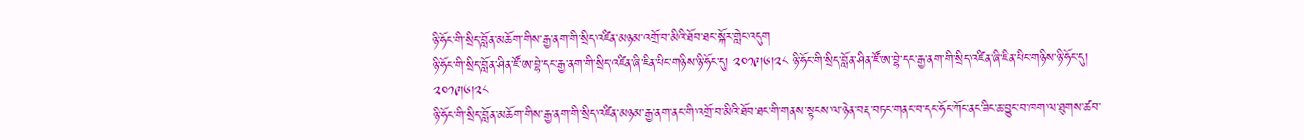ཉི་ཧོང་གི་སྲིད་བློན་མཆོག་གིས་རྒྱ་ནག་གི་སྲིད་འཛིན་མཉམ་འགྲོ་བ་མིའི་ཐོབ་ཐང་སྐོར་གླེང་འདུག
ཉི་ཧོང་གི་སྲིད་བློན་ཤིན་ཛོ་ཨ་བྷེ་དང་རྒྱ་ནག་གི་སྲིད་འཛིན་ཞི་ཇིན་པིང་གཉིས་ཉི་ཧོང་དུ། ༢༠༡༩།༦།༢༨ ཉི་ཧོང་གི་སྲིད་བློན་ཤིན་ཛོ་ཨ་བྷེ་དང་རྒྱ་ནག་གི་སྲིད་འཛིན་ཞི་ཇིན་པིང་གཉིས་ཉི་ཧོང་དུ། ༢༠༡༩།༦།༢༨
ཉི་ཧོང་གི་སྲིད་བློན་མཆོག་གིས་རྒྱ་ནག་གི་སྲིད་འཛིན་མཉམ་རྒྱ་ནག་ནང་གི་འགྲོ་བ་མིའི་ཐོབ་ཐང་གི་གནས་སྟངས་ལ་ཉེན་བརྡ་བཏང་གནང་བ་དང་ཧོང་ཀོང་ནང་ཟིང་ཆ་བྱུང་བ་ཁག་ལ་ཐུགས་ཚབ་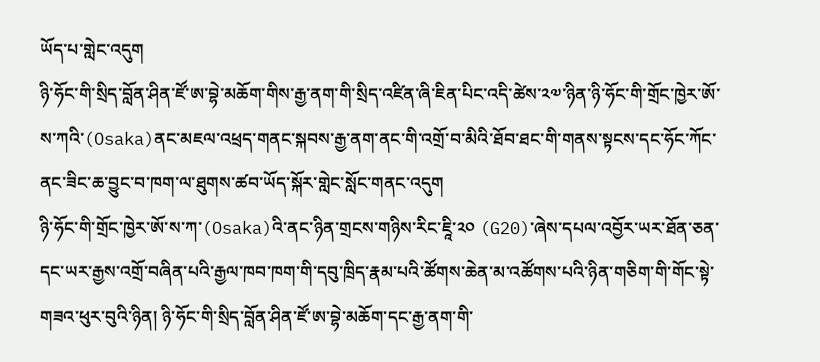ཡོད་པ་གླེང་འདུག
ཉི་ཧོང་གི་སྲིད་བློན་ཤིན་ཛོ་ཨ་བྷེ་མཆོག་གིས་རྒྱ་ནག་གི་སྲིད་འཛིན་ཞི་ཇིན་པིང་འདི་ཚེས་༢༧་ཉིན་ཉི་ཧོང་གི་གྲོང་ཁྱེར་ཨོ་ས་ཀའི་(Osaka)ནང་མཇལ་འཕྲད་གནང་སྐབས་རྒྱ་ནག་ནང་གི་འགྲོ་བ་མིའི་ཐོབ་ཐང་གི་གནས་སྟངས་དང་ཧོང་ཀོང་ནང་ཟིང་ཆ་བྱུང་བ་ཁག་ལ་ཐུགས་ཚབ་ཡོད་སྐོར་གླེང་སློང་གནང་འདུག
ཉི་ཧོང་གི་གྲོང་ཁྱེར་ཨོ་ས་ཀ་(Osaka)འི་ནང་ཉིན་གྲངས་གཉིས་རིང་ཇཱི་༢༠ (G20)་ཞེས་དཔལ་འབྱོར་ཡར་ཐོན་ཅན་དང་ཡར་རྒྱས་འགྲོ་བཞིན་པའི་རྒྱལ་ཁབ་ཁག་གི་དབུ་ཁྲིད་རྣམ་པའི་ཚོགས་ཆེན་མ་འཚོགས་པའི་ཉིན་གཅིག་གི་གོང་སྟེ་གཟའ་ཕུར་བུའི་ཉིན། ཉི་ཧོང་གི་སྲིད་བློན་ཤིན་ཛོ་ཨ་བྷེ་མཆོག་དང་རྒྱ་ནག་གི་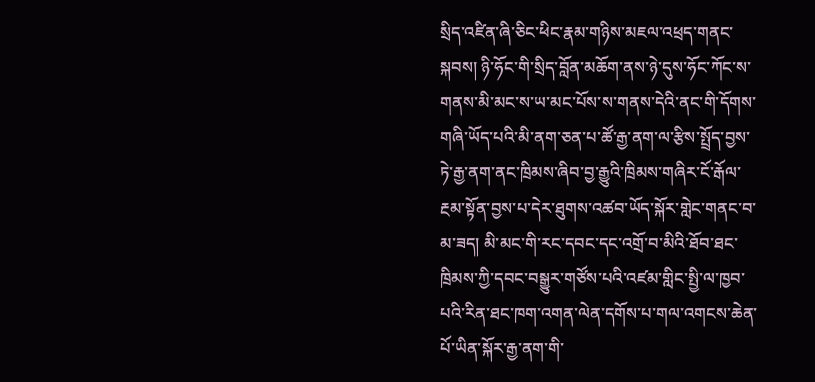སྲིད་འཛིན་ཞི་ཅིང་ཕིང་རྣམ་གཉིས་མཇལ་འཕྲད་གནང་སྐབས། ཉི་ཧོང་གི་སྲིད་བློན་མཆོག་ནས་ཉེ་དུས་ཧོང་ཀོང་ས་གནས་མི་མང་ས་ཡ་མང་པོས་ས་གནས་དེའི་ནང་གི་དོགས་གཞི་ཡོད་པའི་མི་ནག་ཅན་པ་ཚོ་རྒྱ་ནག་ལ་རྩིས་སྤྲོད་བྱས་ཏེ་རྒྱ་ནག་ནང་ཁྲིམས་ཞིབ་བྱ་རྒྱུའི་ཁྲིམས་གཞིར་ངོ་རྒོལ་རྔམ་སྟོན་བྱས་པ་དེར་ཐུགས་འཚབ་ཡོད་སྐོར་གླེང་གནང་བ་མ་ཟད། མི་མང་གི་རང་དབང་དང་འགྲོ་བ་མིའི་ཐོབ་ཐང་ཁྲིམས་ཀྱི་དབང་བསྒྱུར་གཙོས་པའི་འཛམ་གླིང་སྤྱི་ལ་ཁྱབ་པའི་རིན་ཐང་ཁག་འགན་ལེན་དགོས་པ་གལ་འགངས་ཆེན་པོ་ཡིན་སྐོར་རྒྱ་ནག་གི་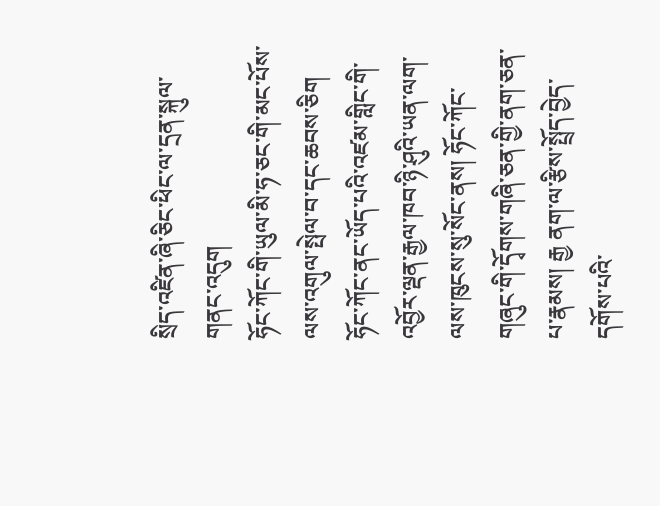སྲིད་འཛིན་ཞི་ཅིང་ཕིང་ལ་དྲན་སྐུལ་གནང་འདུག
ཧོང་ཀོང་གི་ཡུལ་མི་ཧ་ཅང་གི་མང་པོས་ལས་འགུལ་སྤེལ་བ་དང་ཆབས་ཅིག ཧོང་ཀོང་ནང་ཡོད་པའི་འཛམ་གླིང་གི་འབྱོར་ལྡན་རྒྱལ་ཁབ་ཉི་ཤུའི་ཡན་ལག་ལས་ཁུངས་སུ་སོང་ནས། ཧོང་ཀོང་གཞུང་གི་དྭོགས་གཞི་ཅན་གྱི་ནག་ཅན་པ་རྣམས། རྒྱ ནག་ལ་རྩིས་སྤྲོད་བྱེད་དགོས་པའི་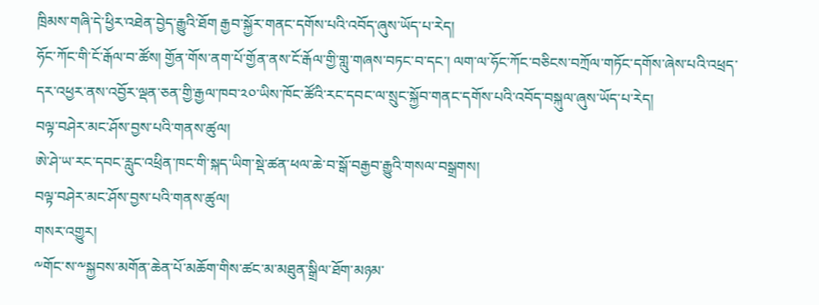ཁྲིམས་གཞི་དེ་ཕྱིར་འཐེན་བྱེད་རྒྱུའི་ཐོག རྒྱབ་སྐྱོར་གནང་དགོས་པའི་འབོད་ཞུས་ཡོད་པ་རེད།
ཧོང་ཀོང་གི་ངོ་རྒོལ་བ་ཚོས། གྱོན་གོས་ནག་པོ་གྱོན་ནས་ངོ་རྒོལ་གྱི་གླུ་གཞས་བཏང་བ་དང་། ལག་ལ་ཧོང་ཀོང་བཅིངས་བཀྲོལ་གཏོང་དགོས་ཞེས་པའི་འཕྲད་དར་འཕྱར་ནས་འབྱོར་ལྡན་ཅན་གྱི་རྒྱལ་ཁབ་༢༠་ཡིས་ཁོང་ཚོའི་རང་དབང་ལ་སྲུང་སྐྱོབ་གནང་དགོས་པའི་འབོད་བསྐུལ་ཞུས་ཡོད་པ་རེད།
བལྟ་བཤེར་མང་ཤོས་བྱས་པའི་གནས་ཚུལ།
ཨེ་ཤེ་ཡ་རང་དབང་རླུང་འཕྲིན་ཁང་གི་སྐད་ཡིག་སྡེ་ཚན་ཕལ་ཆེ་བ་སྒོ་བརྒྱབ་རྒྱུའི་གསལ་བསྒྲགས།
བལྟ་བཤེར་མང་ཤོས་བྱས་པའི་གནས་ཚུལ།
གསར་འགྱུར།
༸གོང་ས་༸སྐྱབས་མགོན་ཆེན་པོ་མཆོག་གིས་ཚང་མ་མཐུན་སྒྲིལ་ཐོག་མཉམ་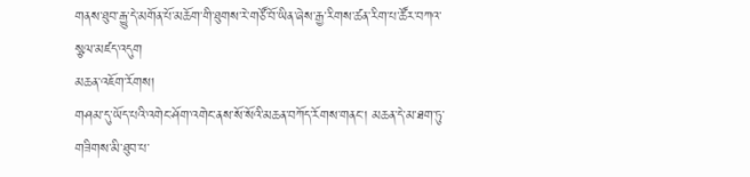གནས་ཐུབ་རྒྱུ་དེ་མགོན་པོ་མཆོག་གི་ཐུགས་རེ་གཙོ་བོ་ཡིན་ཞེས་རྒྱ་རིགས་ཚན་རིག་པ་ཚོར་བཀའ་སྩལ་མཛད་འདུག
མཆན་འཇོག་རོགས།
གཤམ་དུ་ཡོད་པའི་འགེང་ཤོག་འགེང་ནས་སོ་སོའི་མཆན་བཀོད་རོགས་གནང་། མཆན་དེ་མ་ཐག་ཏུ་གཟིགས་མི་ཐུབ་པ་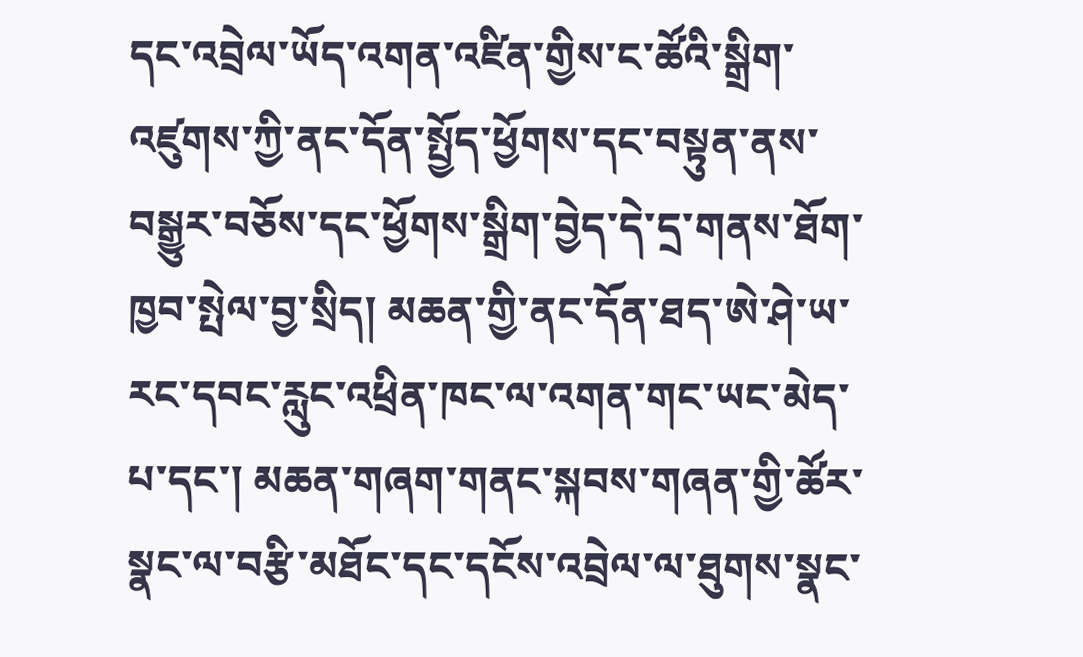དང་འབྲེལ་ཡོད་འགན་འཛིན་གྱིས་ང་ཚོའི་སྒྲིག་འཛུགས་ཀྱི་ནང་དོན་སྤྱོད་ཕྱོགས་དང་བསྟུན་ནས་བསྒྱུར་བཅོས་དང་ཕྱོགས་སྒྲིག་བྱེད་དེ་དྲ་གནས་ཐོག་ཁྱབ་སྤེལ་བྱ་སྲིད། མཆན་གྱི་ནང་དོན་ཐད་ཨེ་ཤེ་ཡ་རང་དབང་རླུང་འཕྲིན་ཁང་ལ་འགན་གང་ཡང་མེད་པ་དང་། མཆན་གཞག་གནང་སྐབས་གཞན་གྱི་ཚོར་སྣང་ལ་བརྩི་མཐོང་དང་དངོས་འབྲེལ་ལ་ཐུགས་སྣང་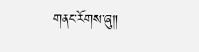གནང་རོགས་ཞུ༎